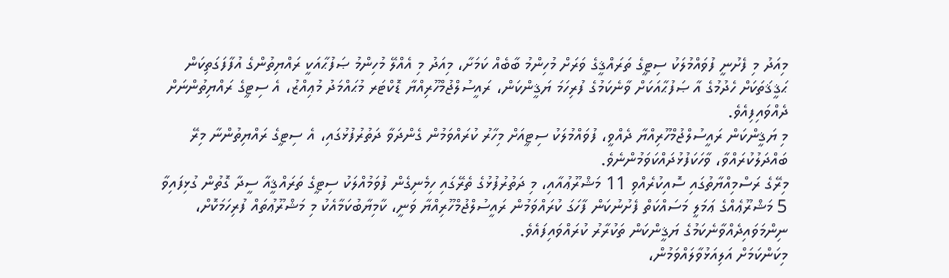މިއަދު މި ފެށުނީ ފުވައްމުލަކު ސިޓީގެ ތަރައްޤީގެ ވަރަށް މުހިންމު ބާބެއް ކަމަށާ، މިއަދު މި އެއްލޭ މުހިންމު ޞަފުޙާއަކީ ރައްޔިތުންގެ އުފާފަގަތިކަން ޙަޤީޤަތަކަށް ހެދުމުގެ އާ ޞަފުޙާއަކަށް ވާނެކަމުގެ ފުރިހަމަ ޔަޤީންކަން، ރައީސުލްޖުމްހޫރިއްޔާ ޑޮކްޓަރ މުޙައްމަދު މުޢިއްޒު، އެ ސިޓީގެ ރައްޔިތުންނަށް ދެއްވައިފިއެވެ.
މި ޔަޤީންކަން ރައީސުލްޖުމްހޫރިއްޔާ ދެއްވީ، ފުވައްމުލަކު ސިޓީއަށް މިހާރު ކުރައްވަމުން ގެންދަވާ ދަތުރުފުޅުގައި، އެ ސިޓީގެ ރައްޔިތުންނާ މިރޭ ބައްދަލުކުރައްވާ، ވާހަކަފުޅުދައްކަވަމުންނެވެ.
މިރޭގެ ރަސްމިއްޔާތުގައި ސޮއިކުރެއްވި 11 މަޝްރޫޢުއާއި، މި ދަތުރުފުޅުގެ ތެރޭގައި ހިމެނިގެން ފުވަމުއްލަކު ސިޓީގެ ތަރައްޤީއާ ސީދާ ގޮތުން ގުޅިފައިވާ 5 މަޝްރޫޢެއްގެ ޢަމަލީ މަސައްކަތް ފެށުނުކަން ފާހަގަ ކުރައްވަމުން ރައީސުލްޖުމްހޫރިއްޔާ ވަނީ، ކާމިޔާބުކަމާއެކު މި މަޝްރޫޢުތައް ފުރިހަމަކޮށް، ނިންމަވައިދެއްވާނެކަމުގެ ޔަޤީންކަން ތަކުރާރު ކުރައްވައިފައެވެ.
މިކަންކަމަށް އަލިއަޅުވާލައްވަމުން،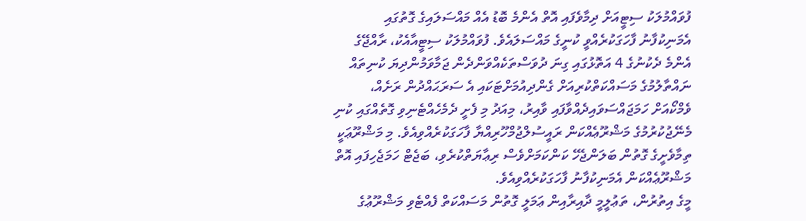ފުވައްމުލަކު ސިޓީއަށް ދިމާވެފައި އޮތް އެންމެ ބޮޑު އެއް މައްސަލައިގެ ގޮތުގައި އެމަނިކުފާނު ފާހަގަކުރެއްވީ ކުނީގެ މައްސަލައެވެ. ފުވައްމުލަކު ސިޓީއާއެކު، ރާއްޖޭގެ އެންމެ ދެކުނުގެ 4 އަތޮޅުގައި ގިނަ ދުވަސްތަކެއްވަންދެން ޖަމާވަމުންދިޔަ ކުނިތައް ނައްތާލުމުގެ މަސައްކަތްކުރިއަށް ގެންދިއުމަށްޓަކައި އެ ސަރަޙައްދުން ރަށެއް، ވެމްކޯއަށް ހަމަޖައްސަވައިދެއްވާފައި ވާއިރު، މިއަދު މި ފެށީ ދެމެހެއްޓެނިވި ގޮތެއްގައި ކުނި މެނޭޖުކުރުމުގެ މަޝްރޫޢެއްކަން ރައީސުލްޖުމްހޫރިއްޔާ ފާހަގަކުރެއްވިއެވެ. މި މަޝްރޫޢަކީ ތިމާވެށީގެ ގޮތުން ބަލަންޖެހޭ ކަންކަމަށްވެސް ރިޢާޔަތްކުރެވި، ބަޖެޓް ހަމަޖެހިފައި އޮތް މަޝްރޫޢެއްކަން އެމަނިކުފާނު ފާހަގަކުރެއްވިއެވެ.
މީގެ އިތުރުން، ތަޢުލީމީ ދާއިރާއިން ޢަމަލީ ގޮތުން މަސައްކަތް ފެއްޓެވި މަޝްރޫޢުގެ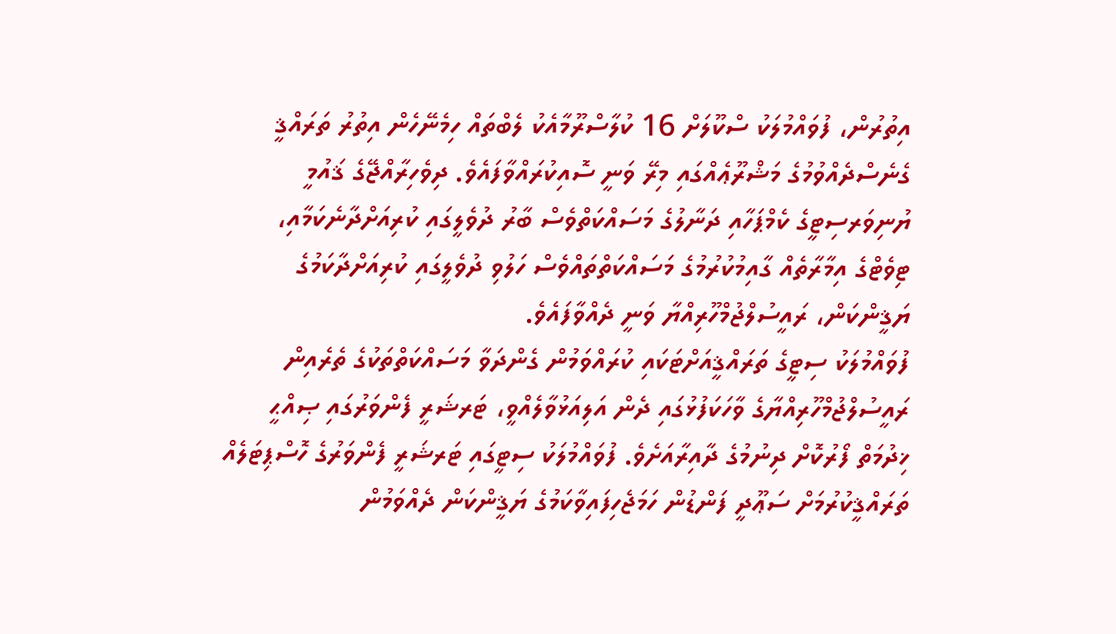އިތުރުން، ފުވައްމުލަކު ސްކޫލަށް 16 ކުލާސްރޫމާއެކު ލެބްތައް ހިމެނޭހެން އިތުރު ތަރައްޤީ ގެނެސްދެއްވުމުގެ މަޝްރޫޢެއްގައި މިރޭ ވަނީ ސޮއިކުރައްވާފައެވެ. ދިވެހިރާއްޖޭގެ ޤައުމީ ޔުނިވަރސިޓީގެ ކެމްޕަހާއި ދަނާލުގެ މަސައްކަތްވެސް ބާރު ދުވެލީގައި ކުރިއަށްދާނެކަމާއި، ޓިވެޓްގެ އިމާރާތެއް ގާއިމުކުރުމުގެ މަސައްކަތްތައްވެސް ހަލުވި ދުވެލީގައި ކުރިއަށްދާކަމުގެ ޔަޤީންކަން، ރައީސުލްޖުމްހޫރިއްޔާ ވަނީ ދެއްވާފައެވެ.
ފުވައްމުލަކު ސިޓީގެ ތަރައްޤީއަށްޓަކައި ކުރައްވަމުން ގެންދަވާ މަސައްކަތްތަކުގެ ތެރެއިން ރައީސުލްޖުމްހޫރިއްޔާގެ ވާހަކަފުޅުގައި ދެން އަލިއަޅުވާލެއްވީ، ޓަރޝަރީ ފެންވަރުގައި ޞިއްޙީ ޚިދުމަތް ފޯރުކޮށް ދިނުމުގެ ދާއިރާއަށެވެ. ފުވައްމުލަކު ސިޓީގައި ޓަރޝަރީ ފެންވަރުގެ ހޮސްޕިޓަލެއް ތަރައްޤީކުރުމަށް ސަޢޫދީ ފަންޑުން ހަމަޖެހިފައިވާކަމުގެ ޔަޤީންކަން ދެއްވަމުން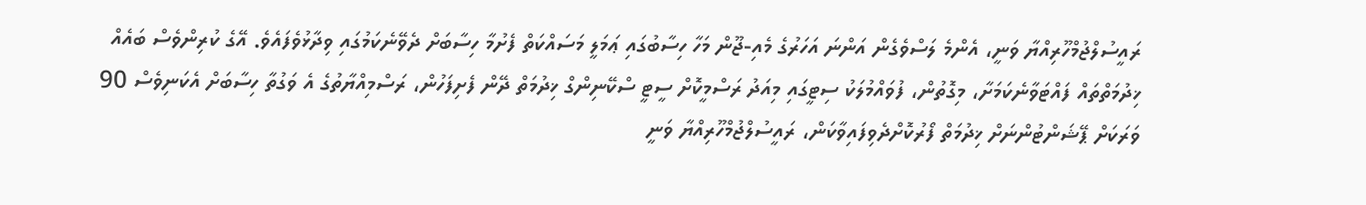ރައީސުލްޖުމްހޫރިއްޔާ ވަނީ، އެންމެ ލަސްވެގެން އަންނަ އަހަރުގެ މެއި-ޖޫން މަހާ ހިސާބުގައި ޢަމަލީ މަސައްކަތް ފެށުމާ ހިސާބަށް ދެވޭނެކަމުގައި ވިދާޅުވެފައެވެ. އޭގެ ކުރިންވެސް ބައެއް ޚިދުމަތްތައް ފައްޓަވާނެކަމަށާ، މިގޮތުން، ފުވައްމުލަކު ސިޓީގައި މިއަދު ރަސްމީކޮށް ސީޓީ ސްކޭނިންގް ޚިދުމަތް ދޭން ފެށިފަހުން، ރަސްމިއްޔާތުގެ އެ ވަގުތާ ހިސާބަށް އެކަނިވެސް 90 ވަރަކަށް ޕޭޝަންޓުންނަށް ޚިދުމަތް ފޯރުކޮށްދެވިފައިވާކަން، ރައީސުލްޖުމްހޫރިއްޔާ ވަނީ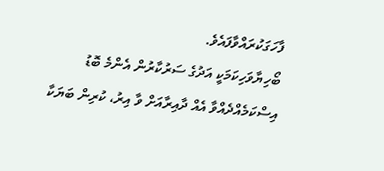ފާހަގަކުރައްވާފައެވެ.
ބޯހިޔާވަހިކަމަކީ އަދުގެ ސަރުކާރުން އެންމެ ބޮޑު އިސްކަމެއްދެއްވާ އެއް ދާއިރާއަށް ވާ އިރު، ކުރިން ބަޔަކާ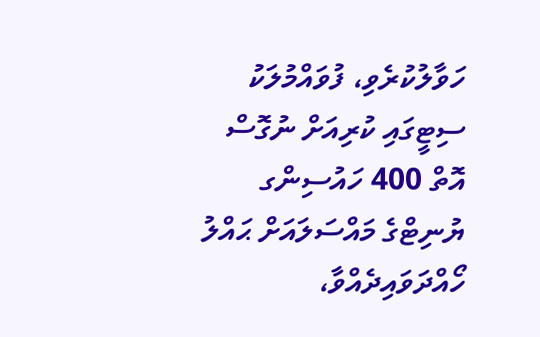ހަވާލުކުރެވި، ފުވައްމުލަކު ސިޓީގައި ކުރިއަށް ނުގޮސް އޮތް 400 ހައުސިންގ ޔުނިޓްގެ މައްސަލައަށް ޙައްލު ހޯއްދަވައިދެއްވާ،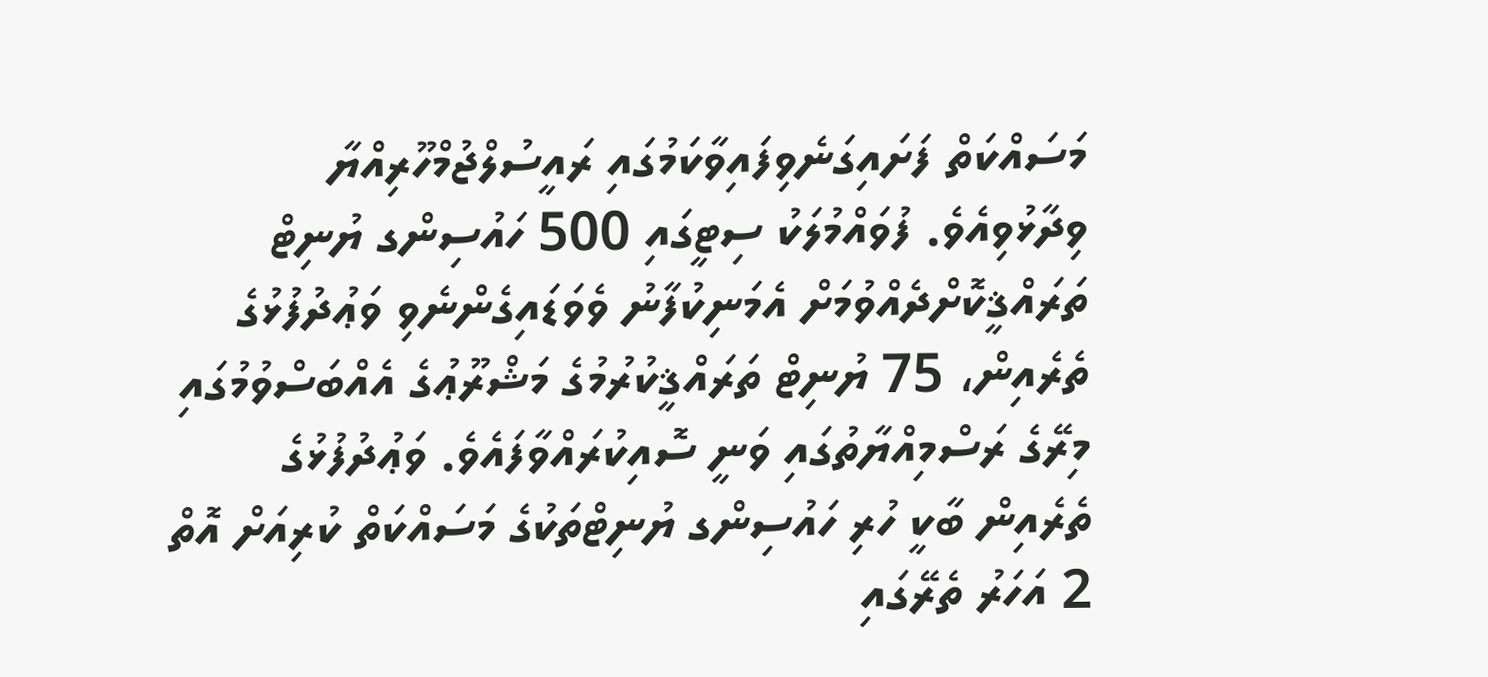މަސައްކަތް ފަށައިގަނެވިފައިވާކަމުގައި ރައީސުލްޖުމްހޫރިއްޔާ ވިދާޅުވިއެވެ. ފުވައްމުލަކު ސިޓީގައި 500 ހައުސިންގ ޔުނިޓް ތަރައްޤީކޮށްދެއްވުމަށް އެމަނިކުފާނު ވެވަޑައިގެންނެވި ވަޢުދުފުޅުގެ ތެރެއިން، 75 ޔުނިޓް ތަރައްޤީކުރުމުގެ މަޝްރޫޢުގެ އެއްބަސްވުމުގައި މިރޭގެ ރަސްމިއްޔާތުގައި ވަނީ ސޮއިކުރައްވާފައެވެ. ވަޢުދުފުޅުގެ ތެރެއިން ބާކީ ހުރި ހައުސިންގ ޔުނިޓްތަކުގެ މަސައްކަތް ކުރިއަށް އޮތް 2 އަހަރު ތެރޭގައި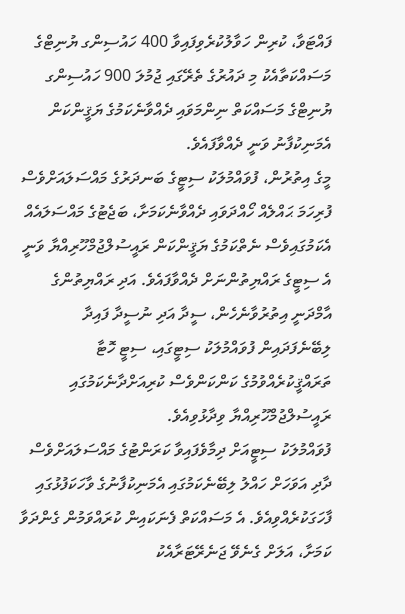ފައްޓަވާ، ކުރިން ހަވާލުކުރެވިފައިވާ 400 ހައުސިންގ ޔުނިޓްގެ މަސައްކަތާއެކު މި ދައުރުގެ ތެރޭގައި ޖުމުލަ 900 ހައުސިންގ ޔުނިޓްގެ މަސައްކަތް ނިންމަވައި ދެއްވާނެކަމުގެ ޔަޤީންކަން އެމަނިކުފާނު ވަނީ ދެއްވާފައެވެ.
މީގެ އިތުރުން، ފުވައްމުލަކު ސިޓީގެ ބަނދަރުގެ މައްސަލައަށްވެސް ފުރިހަމަ ޙައްލެއް ހޯއްދަވައި ދެއްވާނެކަމަށާ، ބަޖެޓުގެ މައްސަލައެއް އެކަމުގައިވެސް ނެތްކަމުގެ ޔަޤީންކަން ރައީސުލްޖުމްހޫރިއްޔާ ވަނީ އެ ސިޓީގެ ރައްޔިތުންނަށް ދެއްވާފައެވެ. އަދި ރައްޔިތުންގެ އާމްދަނީ އިތުރުވާނެހެން، ސީދާ އަދި ނުސީދާ ފައިދާ ލިބޭނެފަދައިން ފުވައްމުލަކު ސިޓީގައި، ސިޓީ ހޮޓާ ތަރައްޤީކުރެއްވުމުގެ ކަންކަންވެސް ކުރިއަށްދާނެކަމުގައި ރައީސުލްޖުމްހޫރިއްޔާ ވިދާޅުވިއެވެ.
ފުވައްމުލަކު ސިޓީއަށް ދިމާވެފައިވާ ކަރަންޓުގެ މައްސަލައަށްވެސް ދާދި އަވަހަށް ހައްލު ލިބޭނެކަމުގައި އެމަނިކުފާނުގެ ވާހަކަފުޅުގައި ފާހަގަކުރެއްވިއެވެ. އެ މަސައްކަތް ފެނަކައިން ކުރައްވަމުން ގެންދަވާ ކަމަށާ، އަލަށް ގެނެވޭ ޖަނެރޭޓަރާއެކު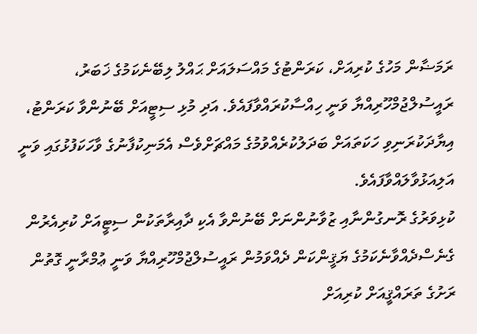ރަމަޟާން މަހުގެ ކުރިއަށް، ކަރަންޓުގެ މައްސަލައަށް ޙައްލު ލިބޭނެކަމުގެ ޚަބަރު، ރައީސުލްޖުމްހޫރިއްޔާ ވަނީ ހިއްސާކުރައްވާފައެވެ. އަދި މުޅި ސިޓީއަށް ބޭނުންވާ ކަރަންޓު، އިޔާދަކުރަނިވި ހަކަތައަށް ބަދަލުކުރެއްވުމުގެ މައްޗަށްވެސް އެމަނިކުފާނުގެ ވާހަކަފުޅުގައި ވަނީ އަލިއަޅުވާލައްވާފައެވެ.
ކުޅިވަރުގެ ރޮނގުންނާއި ޒުވާނުންނަށް ބޭނުންވާ އެކި ދާއިރާތަކުން ސިޓީއަށް ކުރިއެރުން ގެނެސްދެއްވާނެކަމުގެ ޔަޤީންކަން ދެއްވަމުން ރައީސުލްޖުމްހޫރިއްޔާ ވަނީ ޢުމްރާނީ ގޮތުން ރަށުގެ ތަރައްޤީއަށް ކުރިއަށް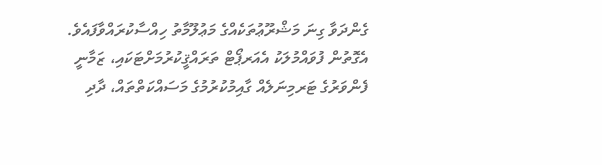ގެންދަވާ ގިނަ މަޝްރޫޢުތަކެއްގެ މަޢުލޫމާތު ހިއްސާކުރައްވާފައެވެ. އެގޮތުން ފުވައްމުލަކު އެއަރޕޯޓް ތަރައްޤީކުރުމަށްޓަކައި، ޒަމާނީ ފެންވަރުގެ ޓަރމިނަލެއް ގާއިމުކުރުމުގެ މަސައްކަތްތައް، ދާދި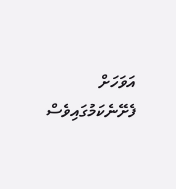އަވަހަށް ފެށޭނެކަމުގައިވެސް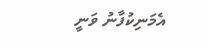އެމަނިކުފާނު ވަނީ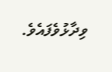ވިދާޅުވެފައެވެ.